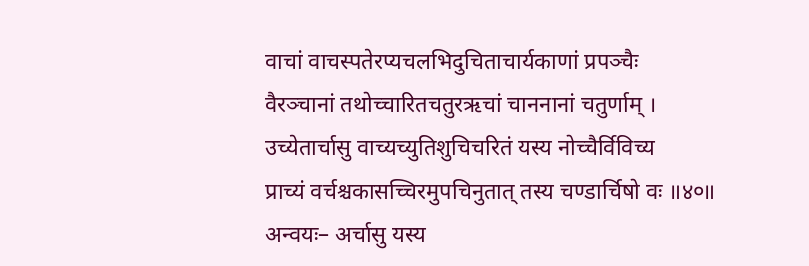वाचां वाचस्पतेरप्यचलभिदुचिताचार्यकाणां प्रपञ्चैः
वैरञ्चानां तथोच्चारितचतुरऋचां चाननानां चतुर्णाम् ।
उच्येतार्चासु वाच्यच्युतिशुचिचरितं यस्य नोच्चैर्विविच्य
प्राच्यं वर्चश्चकासच्चिरमुपचिनुतात् तस्य चण्डार्चिषो वः ॥४०॥
अन्वयः– अर्चासु यस्य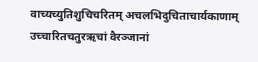वाच्यच्युतिशुचिचरितम् अचलभिदुचिताचार्यकाणाम् उच्चारितचतुरऋचां वैरञ्जानां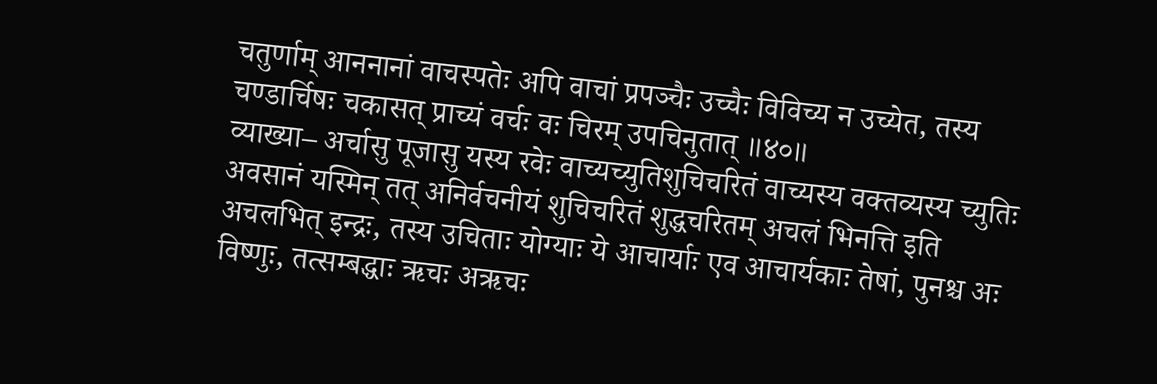चतुर्णाम् आननानां वाचस्पतेः अपि वाचां प्रपञ्चैः उच्चैः विविच्य न उच्येत, तस्य चण्डार्चिषः चकासत् प्राच्यं वर्चः वः चिरम् उपचिनुतात् ॥४०॥
व्याख्या– अर्चासु पूजासु यस्य रवेः वाच्यच्युतिशुचिचरितं वाच्यस्य वक्तव्यस्य च्युतिः अवसानं यस्मिन् तत् अनिर्वचनीयं शुचिचरितं शुद्धचरितम् अचलं भिनत्ति इति अचलभित् इन्द्रः, तस्य उचिताः योग्याः ये आचार्याः एव आचार्यकाः तेषां, पुनश्च अः विष्णुः, तत्सम्बद्धाः ऋचः अऋचः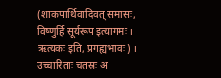(शाकपार्थिवादिवत् समासः, विष्णुर्हि सूर्यरूप इत्यागमः । ऋत्यकः इति, प्रगह्यभावः) । उच्चारिताः चतस्रः अ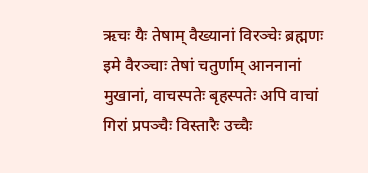ऋचः यैः तेषाम् वैख्यानां विरञ्चेः ब्रह्मणः इमे वैरञ्चाः तेषां चतुर्णाम् आननानां मुखानां, वाचस्पतेः बृहस्पतेः अपि वाचां गिरां प्रपञ्चैः विस्तारैः उच्चैः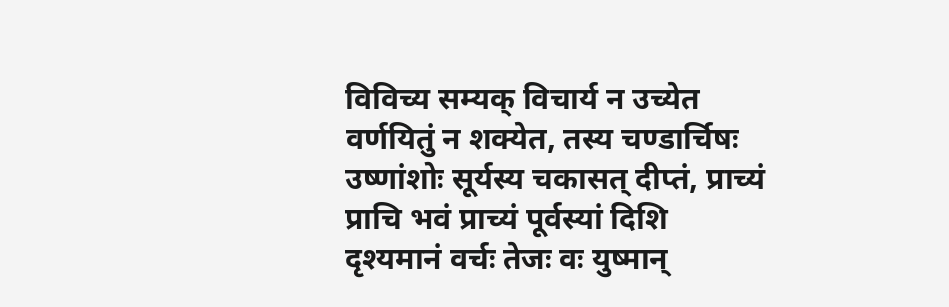विविच्य सम्यक् विचार्य न उच्येत वर्णयितुं न शक्येत, तस्य चण्डार्चिषः उष्णांशोः सूर्यस्य चकासत् दीप्तं, प्राच्यं प्राचि भवं प्राच्यं पूर्वस्यां दिशि दृश्यमानं वर्चः तेजः वः युष्मान्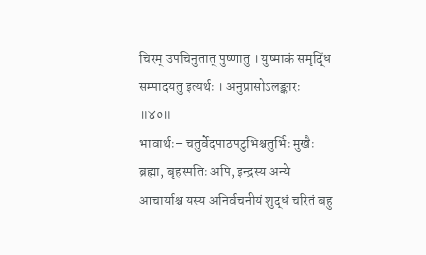चिरम् उपचिनुतात् पुष्णातु । युष्माकं समृद्धिं सम्पादयतु इत्यर्थः । अनुप्रासोऽलङ्कारः ॥४०॥
भावार्थः– चतुर्वेदपाठपटुभिश्चतुर्भिः मुखैः ब्रह्मा, बृहस्पतिः अपि, इन्द्रस्य अन्ये आचार्याश्च यस्य अनिर्वचनीयं शुद्धं चरितं बहु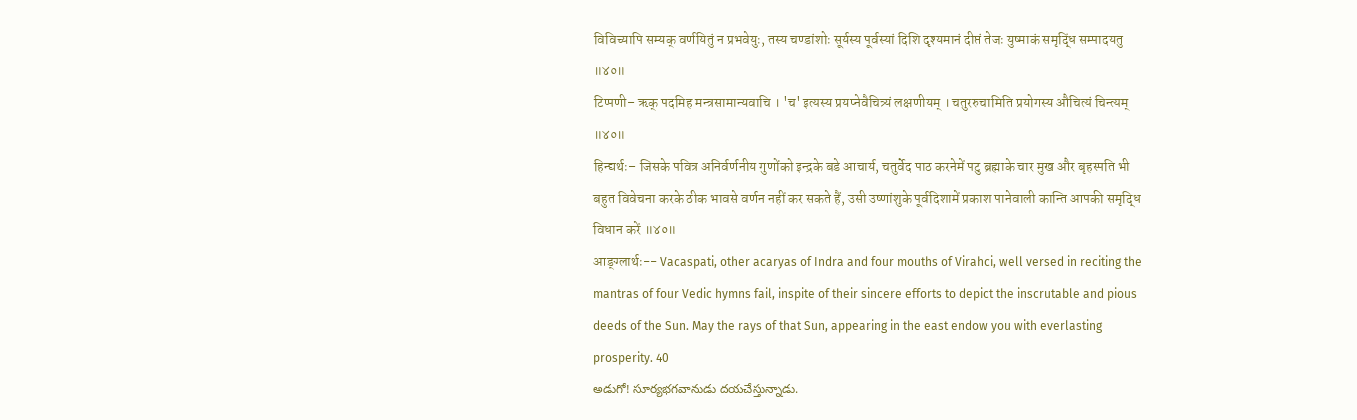विविच्यापि सम्यक् वर्णयितुं न प्रभवेयुः, तस्य चण्डांशोः सूर्यस्य पूर्वस्यां दिशि दृश्यमानं दीप्तं तेजः युष्माकं समृद्धिं सम्पादयतु ॥४०॥
टिप्पणी– ऋक् पदमिह मन्त्रसामान्यवाचि । 'च' इत्यस्य प्रयप्नेवैचित्र्यं लक्षणीयम् । चतुररुचामिति प्रयोगस्य औचित्यं चिन्त्यम् ॥४०॥
हिन्द्यर्थः– जिसके पवित्र अनिर्वर्णनीय गुणोंको इन्द्रके बडे आचार्य, चतुर्वेद पाठ करनेमें पटु ब्रह्माके चार मुख और बृहस्पति भी बहुत विवेचना करके ठीक भावसे वर्णन नहीं कर सकते हैं, उसी उष्णांशुके पूर्वदिशामें प्रकाश पानेवाली कान्ति आपकी समृद्धि विधान करें ॥४०॥
आङ्ग्लार्थः-- Vacaspati, other acaryas of Indra and four mouths of Virahci, well versed in reciting the mantras of four Vedic hymns fail, inspite of their sincere efforts to depict the inscrutable and pious deeds of the Sun. May the rays of that Sun, appearing in the east endow you with everlasting prosperity. 40
అడుగో! సూర్యభగవానుడు దయచేస్తున్నాడు.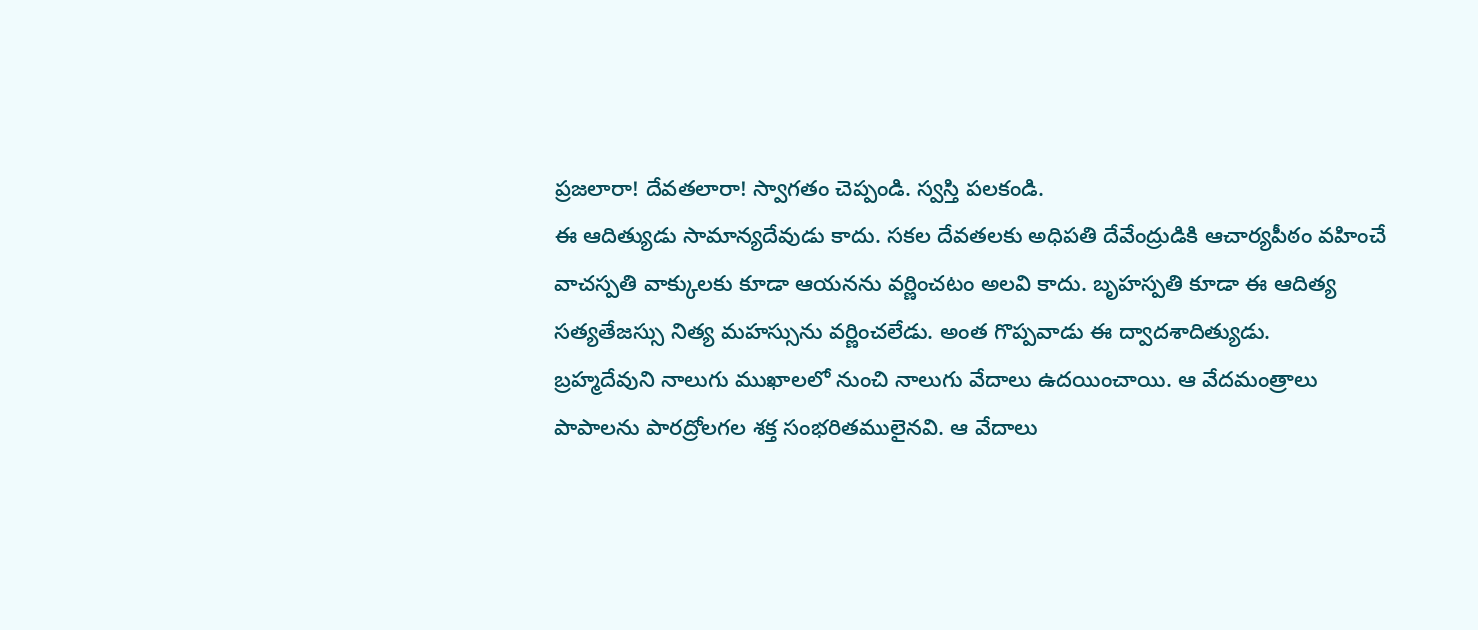ప్రజలారా! దేవతలారా! స్వాగతం చెప్పండి. స్వస్తి పలకండి.
ఈ ఆదిత్యుడు సామాన్యదేవుడు కాదు. సకల దేవతలకు అధిపతి దేవేంద్రుడికి ఆచార్యపీఠం వహించే వాచస్పతి వాక్కులకు కూడా ఆయనను వర్ణించటం అలవి కాదు. బృహస్పతి కూడా ఈ ఆదిత్య సత్యతేజస్సు నిత్య మహస్సును వర్ణించలేడు. అంత గొప్పవాడు ఈ ద్వాదశాదిత్యుడు.
బ్రహ్మదేవుని నాలుగు ముఖాలలో నుంచి నాలుగు వేదాలు ఉదయించాయి. ఆ వేదమంత్రాలు పాపాలను పారద్రోలగల శక్త సంభరితములైనవి. ఆ వేదాలు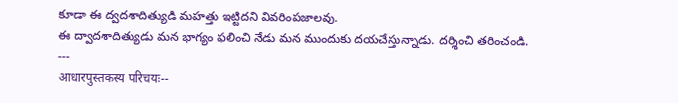కూడా ఈ ద్వదశాదిత్యుడి మహత్తు ఇట్టిదని వివరింపజాలవు.
ఈ ద్వాదశాదిత్యుడు మన భాగ్యం ఫలించి నేడు మన ముందుకు దయచేస్తున్నాడు. దర్శించి తరించండి.
---
आधारपुस्तकस्य परिचयः--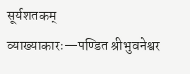सूर्यशतकम्
व्याख्याकारः—पण्डित श्रीभुवनेश्वर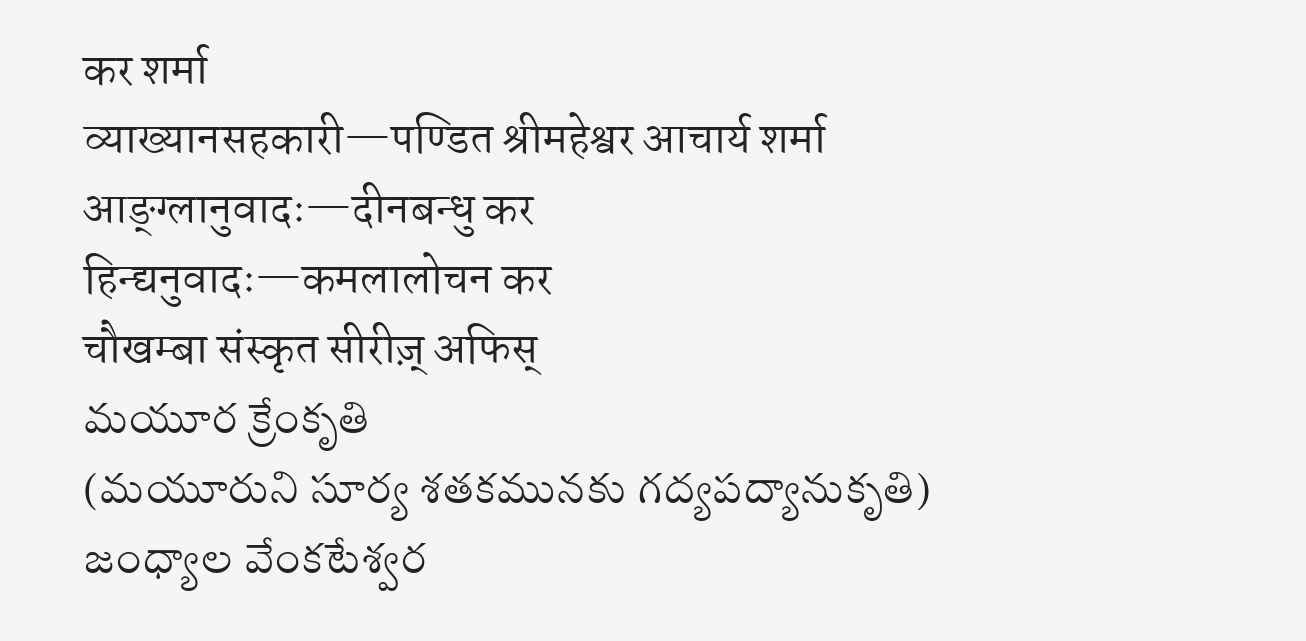कर शर्मा
व्याख्यानसहकारी—पण्डित श्रीमहेश्वर आचार्य शर्मा
आङ्ग्लानुवादः—दीनबन्धु कर
हिन्द्यनुवादः—कमलालोचन कर
चौखम्बा संस्कृत सीरीज़् अफिस्
మయూర క్రేంకృతి
(మయూరుని సూర్య శతకమునకు గద్యపద్యానుకృతి)
జంధ్యాల వేంకటేశ్వర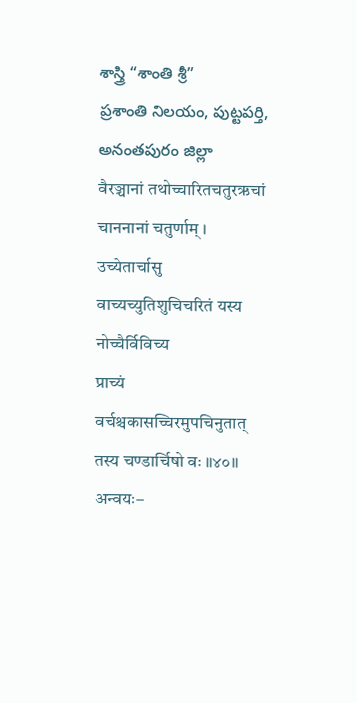శాస్త్రి “శాంతి శ్రీ”
ప్రశాంతి నిలయం, పుట్టపర్తి, అనంతపురం జిల్లా
वैरञ्चानां तथोच्चारितचतुरऋचां चाननानां चतुर्णाम् ।
उच्येतार्चासु वाच्यच्युतिशुचिचरितं यस्य नोच्चैर्विविच्य
प्राच्यं वर्चश्चकासच्चिरमुपचिनुतात् तस्य चण्डार्चिषो वः ॥४०॥
अन्वयः–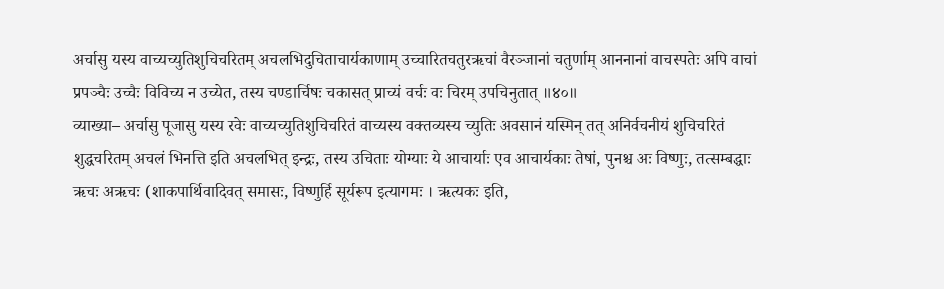अर्चासु यस्य वाच्यच्युतिशुचिचरितम् अचलभिदुचिताचार्यकाणाम् उच्चारितचतुरऋचां वैरञ्जानां चतुर्णाम् आननानां वाचस्पतेः अपि वाचां प्रपञ्चैः उच्चैः विविच्य न उच्येत, तस्य चण्डार्चिषः चकासत् प्राच्यं वर्चः वः चिरम् उपचिनुतात् ॥४०॥
व्याख्या– अर्चासु पूजासु यस्य रवेः वाच्यच्युतिशुचिचरितं वाच्यस्य वक्तव्यस्य च्युतिः अवसानं यस्मिन् तत् अनिर्वचनीयं शुचिचरितं शुद्धचरितम् अचलं भिनत्ति इति अचलभित् इन्द्रः, तस्य उचिताः योग्याः ये आचार्याः एव आचार्यकाः तेषां, पुनश्च अः विष्णुः, तत्सम्बद्धाः ऋचः अऋचः (शाकपार्थिवादिवत् समासः, विष्णुर्हि सूर्यरूप इत्यागमः । ऋत्यकः इति,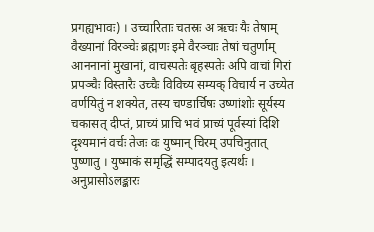प्रगह्यभावः) । उच्चारिताः चतस्रः अ ऋचः यैः तेषाम् वैख्यानां विरञ्चेः ब्रह्मणः इमे वैरञ्चाः तेषां चतुर्णाम् आननानां मुखानां, वाचस्पतेः बृहस्पतेः अपि वाचां गिरां प्रपञ्चैः विस्तारैः उच्चैः विविच्य सम्यक् विचार्य न उच्येत वर्णयितुं न शक्येत, तस्य चण्डार्चिषः उष्णांशोः सूर्यस्य चकासत् दीप्तं, प्राच्यं प्राचि भवं प्राच्यं पूर्वस्यां दिशि दृश्यमानं वर्चः तेजः वः युष्मान् चिरम् उपचिनुतात् पुष्णातु । युष्माकं समृद्धिं सम्पादयतु इत्यर्थः । अनुप्रासोऽलङ्कारः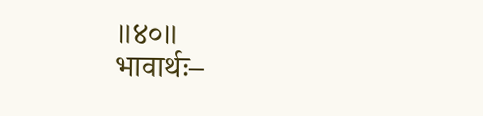॥४०॥
भावार्थः–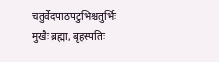चतुर्वेदपाठपटुभिश्चतुर्भिः मुखैः ब्रह्मा, बृहस्पतिः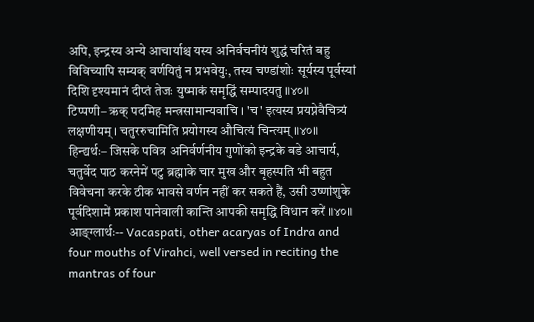अपि, इन्द्रस्य अन्ये आचार्याश्च यस्य अनिर्वचनीयं शुद्धं चरितं बहु विविच्यापि सम्यक् वर्णयितुं न प्रभवेयुः, तस्य चण्डांशोः सूर्यस्य पूर्वस्यां दिशि दृश्यमानं दीप्तं तेजः युष्माकं समृद्धिं सम्पादयतु ॥४०॥
टिप्पणी– ऋक् पदमिह मन्त्रसामान्यवाचि । 'च' इत्यस्य प्रयप्नेवैचित्र्यं लक्षणीयम् । चतुररुचामिति प्रयोगस्य औचित्यं चिन्त्यम् ॥४०॥
हिन्द्यर्थः– जिसके पवित्र अनिर्वर्णनीय गुणोंको इन्द्रके बडे आचार्य, चतुर्वेद पाठ करनेमें पटु ब्रह्माके चार मुख और बृहस्पति भी बहुत विवेचना करके ठीक भावसे वर्णन नहीं कर सकते हैं, उसी उष्णांशुके पूर्वदिशामें प्रकाश पानेवाली कान्ति आपकी समृद्धि विधान करें ॥४०॥
आङ्ग्लार्थः-- Vacaspati, other acaryas of Indra and four mouths of Virahci, well versed in reciting the mantras of four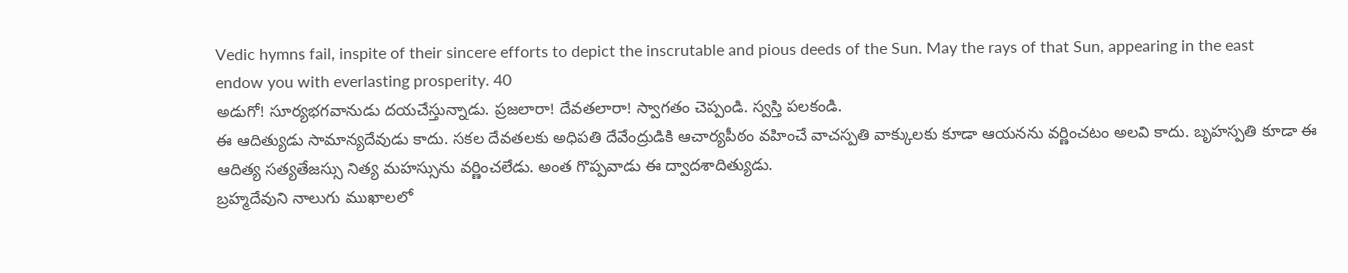Vedic hymns fail, inspite of their sincere efforts to depict the inscrutable and pious deeds of the Sun. May the rays of that Sun, appearing in the east endow you with everlasting prosperity. 40
అడుగో! సూర్యభగవానుడు దయచేస్తున్నాడు. ప్రజలారా! దేవతలారా! స్వాగతం చెప్పండి. స్వస్తి పలకండి.
ఈ ఆదిత్యుడు సామాన్యదేవుడు కాదు. సకల దేవతలకు అధిపతి దేవేంద్రుడికి ఆచార్యపీఠం వహించే వాచస్పతి వాక్కులకు కూడా ఆయనను వర్ణించటం అలవి కాదు. బృహస్పతి కూడా ఈ ఆదిత్య సత్యతేజస్సు నిత్య మహస్సును వర్ణించలేడు. అంత గొప్పవాడు ఈ ద్వాదశాదిత్యుడు.
బ్రహ్మదేవుని నాలుగు ముఖాలలో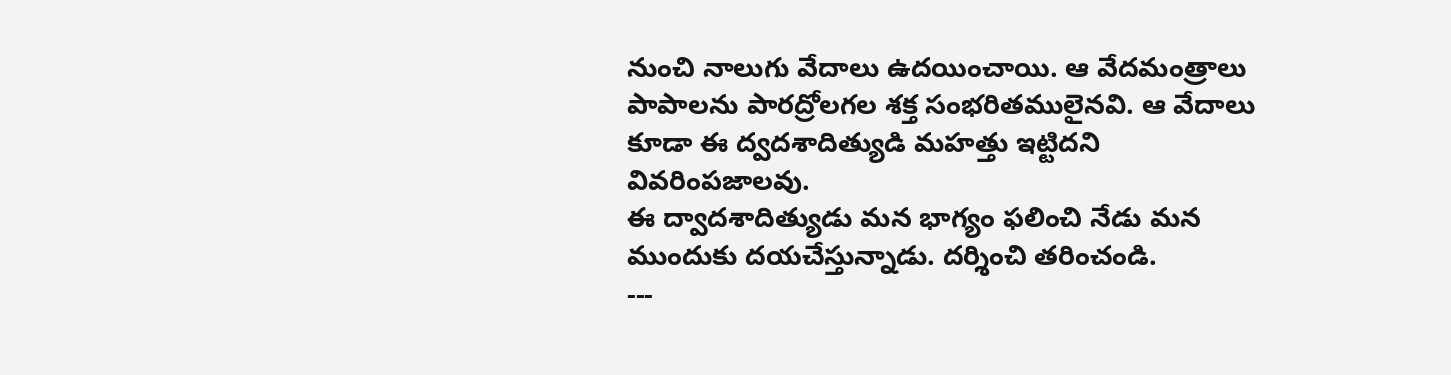నుంచి నాలుగు వేదాలు ఉదయించాయి. ఆ వేదమంత్రాలు పాపాలను పారద్రోలగల శక్త సంభరితములైనవి. ఆ వేదాలు కూడా ఈ ద్వదశాదిత్యుడి మహత్తు ఇట్టిదని వివరింపజాలవు.
ఈ ద్వాదశాదిత్యుడు మన భాగ్యం ఫలించి నేడు మన ముందుకు దయచేస్తున్నాడు. దర్శించి తరించండి.
---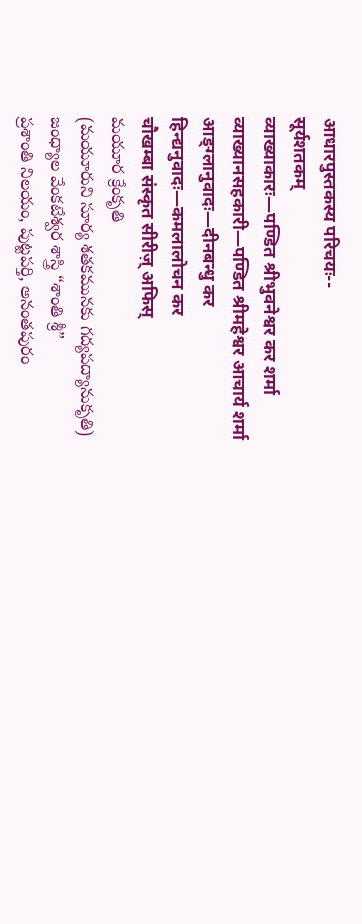आधारपुस्तकस्य परिचयः--
सूर्यशतकम्
व्याख्याकारः—पण्डित श्रीभुवनेश्वर कर शर्मा
व्याख्यानसहकारी—पण्डित श्रीमहेश्वर आचार्य शर्मा
आङ्ग्लानुवादः—दीनबन्धु कर
हिन्द्यनुवादः—कमलालोचन कर
चौखम्बा संस्कृत सीरीज़् अफिस्
మయూర క్రేంకృతి
(మయూరుని సూర్య శతకమునకు గద్యపద్యానుకృతి)
జంధ్యాల వేంకటేశ్వర శాస్త్రి “శాంతి శ్రీ”
ప్రశాంతి నిలయం, పుట్టపర్తి, అనంతపురం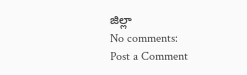జిల్లా
No comments:
Post a Comment